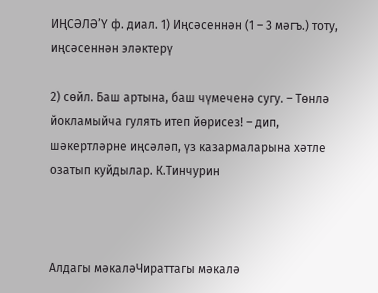ИҢСӘЛӘ’Ү ф. диал. 1) Иңсәсеннән (1 – 3 мәгъ.) тоту, иңсәсеннән эләктерү

2) сөйл. Баш артына, баш чүмеченә сугу. – Төнлә йокламыйча гулять итеп йөрисез! – дип, шәкертләрне иңсәләп, үз казармаларына хәтле озатып куйдылар. К.Тинчурин



Алдагы мәкаләЧираттагы мәкалә